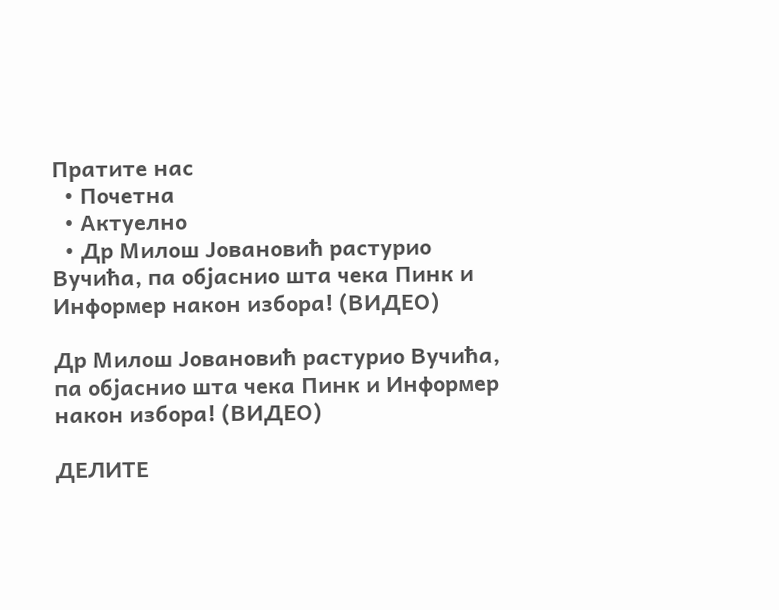Пратите нас
  • Почетна
  • Актуелно
  • Др Милош Јовановић растурио Вучића, па објаснио шта чека Пинк и Информер након избора! (ВИДЕО)

Др Милош Јовановић растурио Вучића, па објаснио шта чека Пинк и Информер након избора! (ВИДЕО)

ДЕЛИТЕ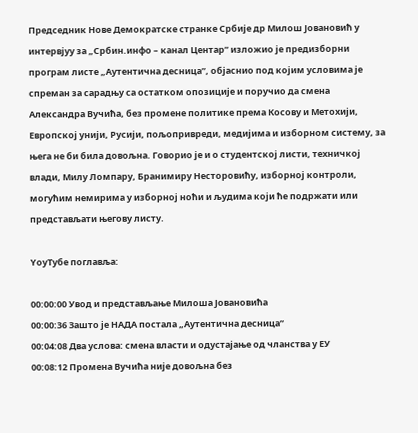Председник Нове Демократске странке Србије др Милош Јовановић у интервјуу за „Србин.инфо – канал Центар” изложио је предизборни програм листе „Аутентична десница”, објаснио под којим условима је спреман за сарадњу са остатком опозиције и поручио да смена Александра Вучића, без промене политике према Косову и Метохији, Европској унији, Русији, пољопривреди, медијима и изборном систему, за њега не би била довољна. Говорио је и о студентској листи, техничкој влади, Милу Ломпару, Бранимиру Несторовићу, изборној контроли, могућим немирима у изборној ноћи и људима који ће подржати или представљати његову листу.

YоуТубе поглавља:

00:00:00 Увод и представљање Милоша Јовановића
00:00:36 Зашто је НАДА постала „Аутентична десница”
00:04:08 Два услова: смена власти и одустајање од чланства у ЕУ
00:08:12 Промена Вучића није довољна без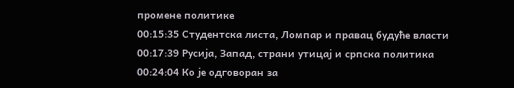промене политике
00:15:35 Студентска листа, Ломпар и правац будуће власти
00:17:39 Русија, Запад, страни утицај и српска политика
00:24:04 Ко је одговоран за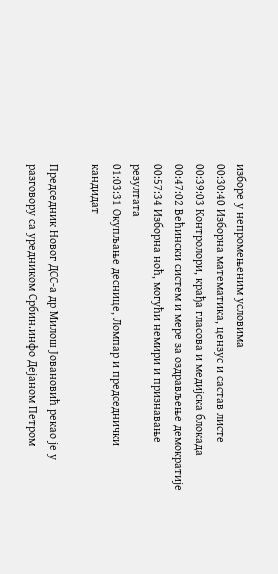изборе у непромењеним условима
00:30:40 Изборна математика, цензус и састав листе
00:39:03 Контролори, крађа гласова и медијска блокада
00:47:02 Већински систем и мере за оздрављење демократије
00:57:34 Изборна ноћ, могући немири и признавање резултата
01:03:31 Окупљање деснице, Ломпар и председнички кандидат

Председник Новог ДСС-а др Милош Јовановић рекао је у разговору са уредником Србин.инфо Дејаном Петром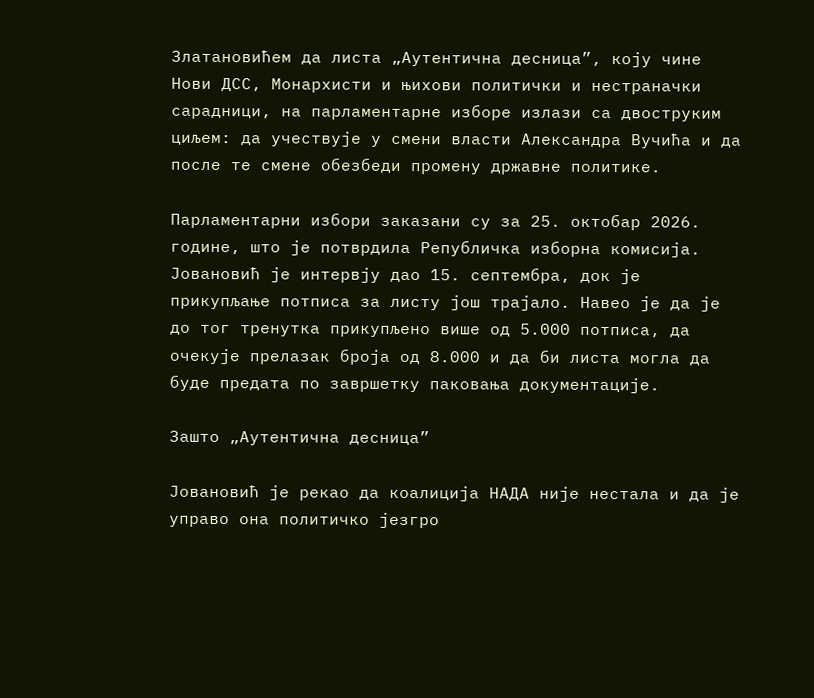Златановићем да листа „Аутентична десница”, коју чине Нови ДСС, Монархисти и њихови политички и нестраначки сарадници, на парламентарне изборе излази са двоструким циљем: да учествује у смени власти Александра Вучића и да после те смене обезбеди промену државне политике.

Парламентарни избори заказани су за 25. октобар 2026. године, што је потврдила Републичка изборна комисија. Јовановић је интервју дао 15. септембра, док је прикупљање потписа за листу још трајало. Навео је да је до тог тренутка прикупљено више од 5.000 потписа, да очекује прелазак броја од 8.000 и да би листа могла да буде предата по завршетку паковања документације.

Зашто „Аутентична десница”

Јовановић је рекао да коалиција НАДА није нестала и да је управо она политичко језгро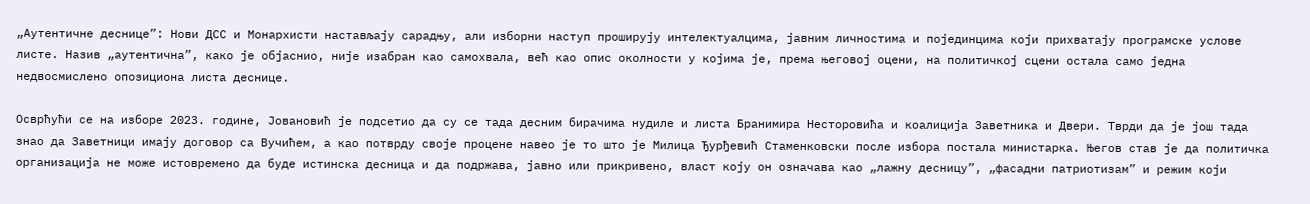„Аутентичне деснице”: Нови ДСС и Монархисти настављају сарадњу, али изборни наступ проширују интелектуалцима, јавним личностима и појединцима који прихватају програмске услове листе. Назив „аутентична”, како је објаснио, није изабран као самохвала, већ као опис околности у којима је, према његовој оцени, на политичкој сцени остала само једна недвосмислено опозициона листа деснице.

Осврћући се на изборе 2023. године, Јовановић је подсетио да су се тада десним бирачима нудиле и листа Бранимира Несторовића и коалиција Заветника и Двери. Тврди да је још тада знао да Заветници имају договор са Вучићем, а као потврду своје процене навео је то што је Милица Ђурђевић Стаменковски после избора постала министарка. Његов став је да политичка организација не може истовремено да буде истинска десница и да подржава, јавно или прикривено, власт коју он означава као „лажну десницу”, „фасадни патриотизам” и режим који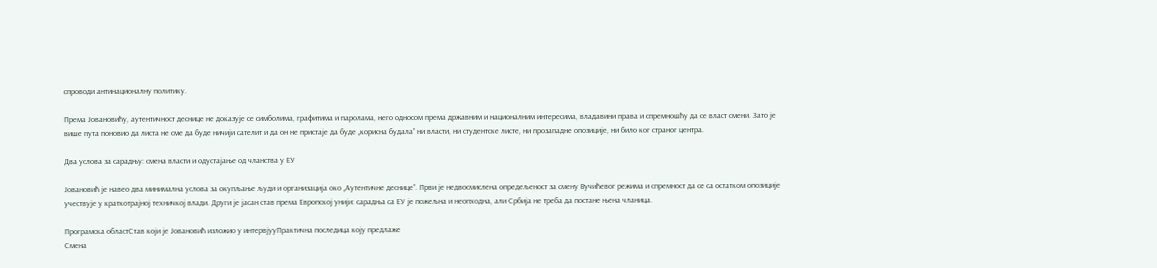спроводи антинационалну политику.

Према Јовановићу, аутентичност деснице не доказује се симболима, графитима и паролама, него односом према државним и националним интересима, владавини права и спремношћу да се власт смени. Зато је више пута поновио да листа не сме да буде ничији сателит и да он не пристаје да буде „корисна будала” ни власти, ни студентске листе, ни прозападне опозиције, ни било ког страног центра.

Два услова за сарадњу: смена власти и одустајање од чланства у ЕУ

Јовановић је навео два минимална услова за окупљање људи и организација око „Аутентичне деснице”. Први је недвосмислена опредељеност за смену Вучићевог режима и спремност да се са остатком опозиције учествује у краткотрајној техничкој влади. Други је јасан став према Европској унији: сарадња са ЕУ је пожељна и неопходна, али Србија не треба да постане њена чланица.

Програмска областСтав који је Јовановић изложио у интервјууПрактична последица коју предлаже
Смена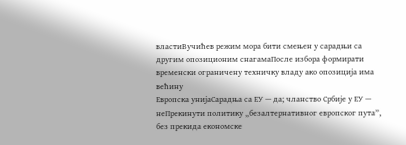властиВучићев режим мора бити смењен у сарадњи са другим опозиционим снагамаПосле избора формирати временски ограничену техничку владу ако опозиција има већину
Европска унијаСарадња са ЕУ — да; чланство Србије у ЕУ — неПрекинути политику „безалтернативног европског пута”, без прекида економске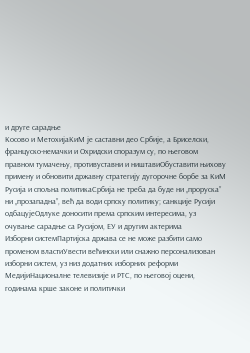и друге сарадње
Косово и МетохијаКиМ је саставни део Србије, а Бриселски, француско-немачки и Охридски споразум су, по његовом правном тумачењу, противуставни и ништавиОбуставити њихову примену и обновити државну стратегију дугорочне борбе за КиМ
Русија и спољна политикаСрбија не треба да буде ни „проруска” ни „прозападна”, већ да води српску политику; санкције Русији одбацујеОдлуке доносити према српским интересима, уз очување сарадње са Русијом, ЕУ и другим актерима
Изборни системПартијска држава се не може разбити само променом властиУвести већински или снажно персонализован изборни систем, уз низ додатних изборних реформи
МедијиНационалне телевизије и РТС, по његовој оцени, годинама крше законе и политички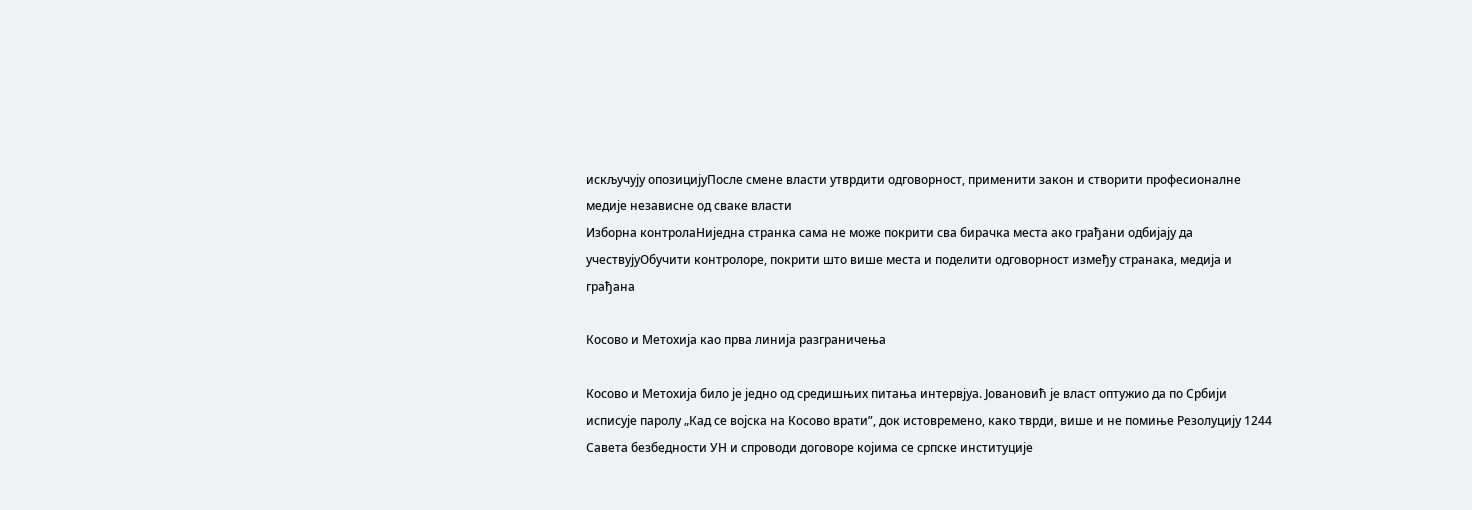искључују опозицијуПосле смене власти утврдити одговорност, применити закон и створити професионалне медије независне од сваке власти
Изборна контролаНиједна странка сама не може покрити сва бирачка места ако грађани одбијају да учествујуОбучити контролоре, покрити што више места и поделити одговорност између странака, медија и грађана

Косово и Метохија као прва линија разграничења

Косово и Метохија било је једно од средишњих питања интервјуа. Јовановић је власт оптужио да по Србији исписује паролу „Кад се војска на Косово врати”, док истовремено, како тврди, више и не помиње Резолуцију 1244 Савета безбедности УН и спроводи договоре којима се српске институције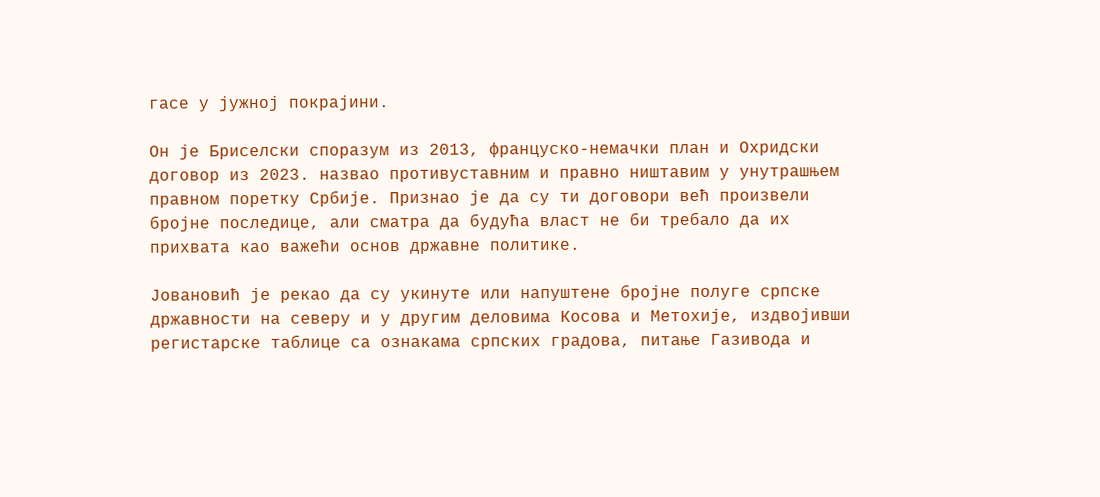гасе у јужној покрајини.

Он је Бриселски споразум из 2013, француско-немачки план и Охридски договор из 2023. назвао противуставним и правно ништавим у унутрашњем правном поретку Србије. Признао је да су ти договори већ произвели бројне последице, али сматра да будућа власт не би требало да их прихвата као важећи основ државне политике.

Јовановић је рекао да су укинуте или напуштене бројне полуге српске државности на северу и у другим деловима Косова и Метохије, издвојивши регистарске таблице са ознакама српских градова, питање Газивода и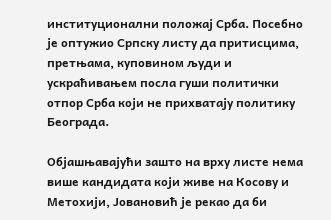институционални положај Срба. Посебно је оптужио Српску листу да притисцима, претњама, куповином људи и ускраћивањем посла гуши политички отпор Срба који не прихватају политику Београда.

Објашњавајући зашто на врху листе нема више кандидата који живе на Косову и Метохији, Јовановић је рекао да би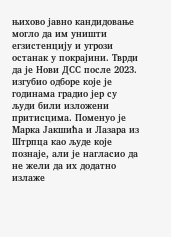њихово јавно кандидовање могло да им уништи егзистенцију и угрози останак у покрајини. Тврди да је Нови ДСС после 2023. изгубио одборе које је годинама градио јер су људи били изложени притисцима. Поменуо је Марка Јакшића и Лазара из Штрпца као људе које познаје, али је нагласио да не жели да их додатно излаже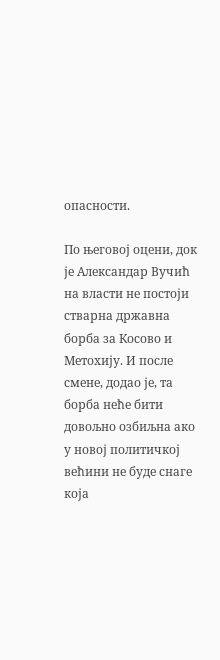опасности.

По његовој оцени, док је Александар Вучић на власти не постоји стварна државна борба за Косово и Метохију. И после смене, додао је, та борба неће бити довољно озбиљна ако у новој политичкој већини не буде снаге која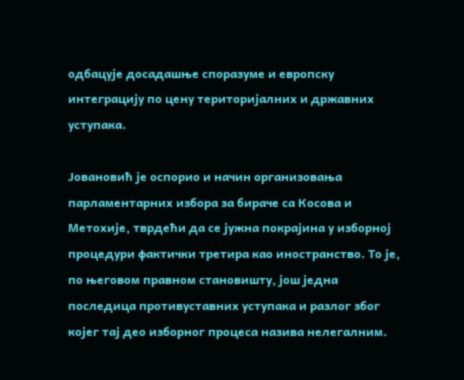одбацује досадашње споразуме и европску интеграцију по цену територијалних и државних уступака.

Јовановић је оспорио и начин организовања парламентарних избора за бираче са Косова и Метохије, тврдећи да се јужна покрајина у изборној процедури фактички третира као иностранство. То је, по његовом правном становишту, још једна последица противуставних уступака и разлог због којег тај део изборног процеса назива нелегалним.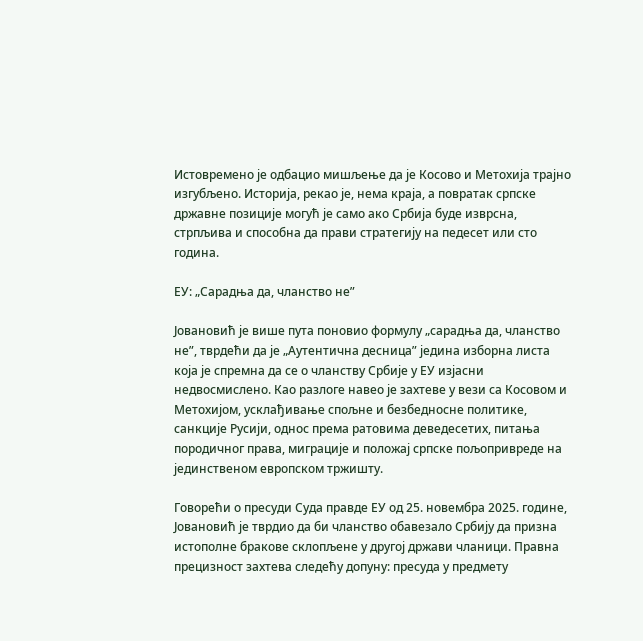Истовремено је одбацио мишљење да је Косово и Метохија трајно изгубљено. Историја, рекао је, нема краја, а повратак српске државне позиције могућ је само ако Србија буде изврсна, стрпљива и способна да прави стратегију на педесет или сто година.

ЕУ: „Сарадња да, чланство не”

Јовановић је више пута поновио формулу „сарадња да, чланство не”, тврдећи да је „Аутентична десница” једина изборна листа која је спремна да се о чланству Србије у ЕУ изјасни недвосмислено. Као разлоге навео је захтеве у вези са Косовом и Метохијом, усклађивање спољне и безбедносне политике, санкције Русији, однос према ратовима деведесетих, питања породичног права, миграције и положај српске пољопривреде на јединственом европском тржишту.

Говорећи о пресуди Суда правде ЕУ од 25. новембра 2025. године, Јовановић је тврдио да би чланство обавезало Србију да призна истополне бракове склопљене у другој држави чланици. Правна прецизност захтева следећу допуну: пресуда у предмету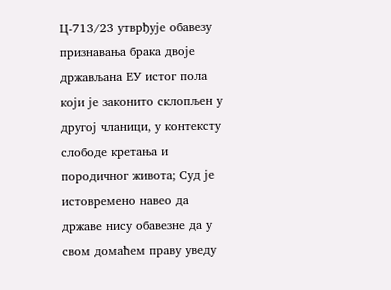Ц-713/23 утврђује обавезу признавања брака двоје држављана ЕУ истог пола који је законито склопљен у другој чланици, у контексту слободе кретања и породичног живота; Суд је истовремено навео да државе нису обавезне да у свом домаћем праву уведу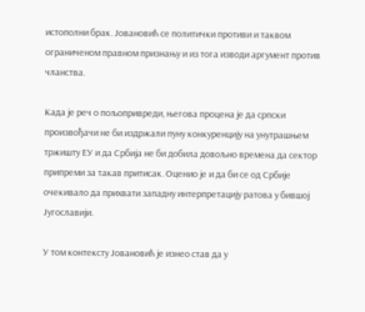истополни брак. Јовановић се политички противи и таквом ограниченом правном признању и из тога изводи аргумент против чланства.

Када је реч о пољопривреди, његова процена је да српски произвођачи не би издржали пуну конкуренцију на унутрашњем тржишту ЕУ и да Србија не би добила довољно времена да сектор припреми за такав притисак. Оценио је и да би се од Србије очекивало да прихвати западну интерпретацију ратова у бившој Југославији.

У том контексту Јовановић је изнео став да у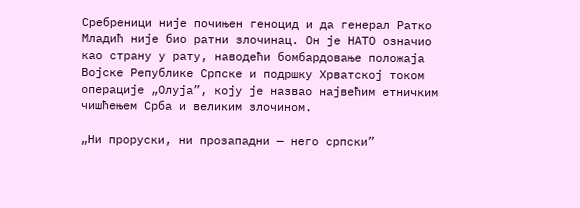Сребреници није почињен геноцид и да генерал Ратко Младић није био ратни злочинац. Он је НАТО означио као страну у рату, наводећи бомбардовање положаја Војске Републике Српске и подршку Хрватској током операције „Олуја”, коју је назвао највећим етничким чишћењем Срба и великим злочином.

„Ни проруски, ни прозападни — него српски”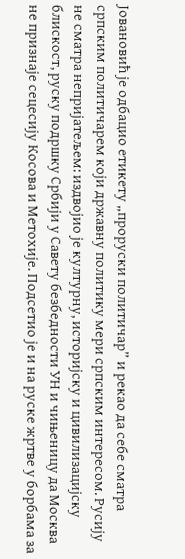Јовановић је одбацио етикету „проруски политичар” и рекао да себе сматра српским политичарем који државну политику мери српским интересом. Русију не сматра непријатељем: издвојио је културну, историјску и цивилизацијску блискост, руску подршку Србији у Савету безбедности УН и чињеницу да Москва не признаје сецесију Косова и Метохије. Подсетио је и на руске жртве у борбама за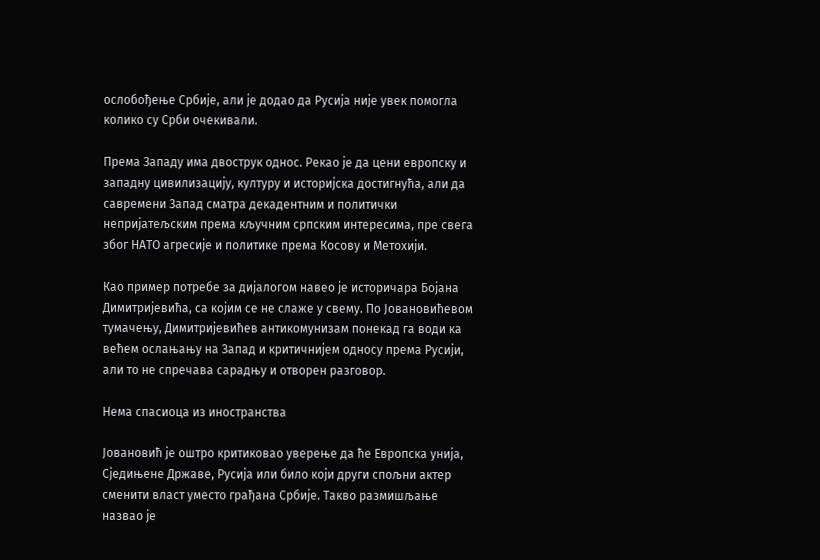ослобођење Србије, али је додао да Русија није увек помогла колико су Срби очекивали.

Према Западу има двострук однос. Рекао је да цени европску и западну цивилизацију, културу и историјска достигнућа, али да савремени Запад сматра декадентним и политички непријатељским према кључним српским интересима, пре свега због НАТО агресије и политике према Косову и Метохији.

Као пример потребе за дијалогом навео је историчара Бојана Димитријевића, са којим се не слаже у свему. По Јовановићевом тумачењу, Димитријевићев антикомунизам понекад га води ка већем ослањању на Запад и критичнијем односу према Русији, али то не спречава сарадњу и отворен разговор.

Нема спасиоца из иностранства

Јовановић је оштро критиковао уверење да ће Европска унија, Сједињене Државе, Русија или било који други спољни актер сменити власт уместо грађана Србије. Такво размишљање назвао је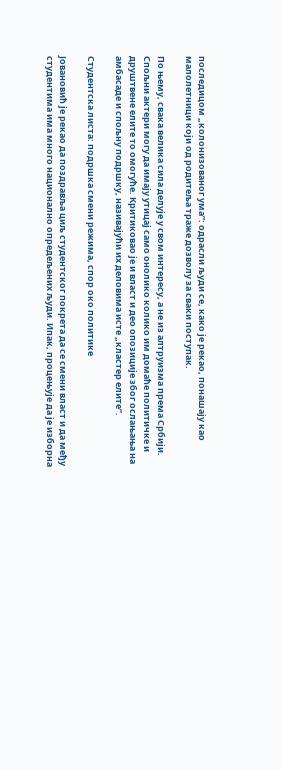последицом „колонизованог ума”: одрасли људи се, како је рекао, понашају као малолетници који од родитеља траже дозволу за сваки поступак.

По њему, свака велика сила делује у свом интересу, а не из алтруизма према Србији. Спољни актери могу да имају утицај само онолико колико им домаће политичке и друштвене елите то омогуће. Критиковао је и власт и део опозиције због ослањања на амбасаде и спољну подршку, називајући их деловима исте „кластер елите”.

Студентска листа: подршка смени режима, спор око политике

Јовановић је рекао да поздравља циљ студентског покрета да се смени власт и да међу студентима има много национално опредељених људи. Ипак, процењује да је изборна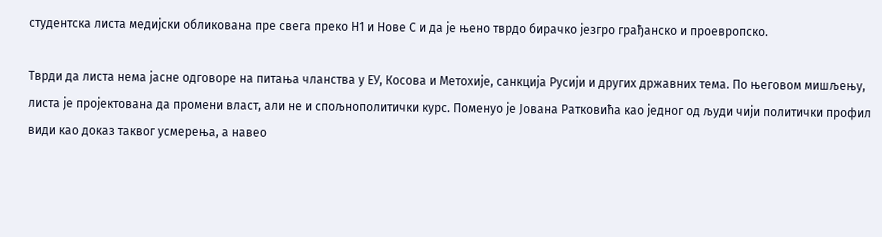студентска листа медијски обликована пре свега преко Н1 и Нове С и да је њено тврдо бирачко језгро грађанско и проевропско.

Тврди да листа нема јасне одговоре на питања чланства у ЕУ, Косова и Метохије, санкција Русији и других државних тема. По његовом мишљењу, листа је пројектована да промени власт, али не и спољнополитички курс. Поменуо је Јована Ратковића као једног од људи чији политички профил види као доказ таквог усмерења, а навео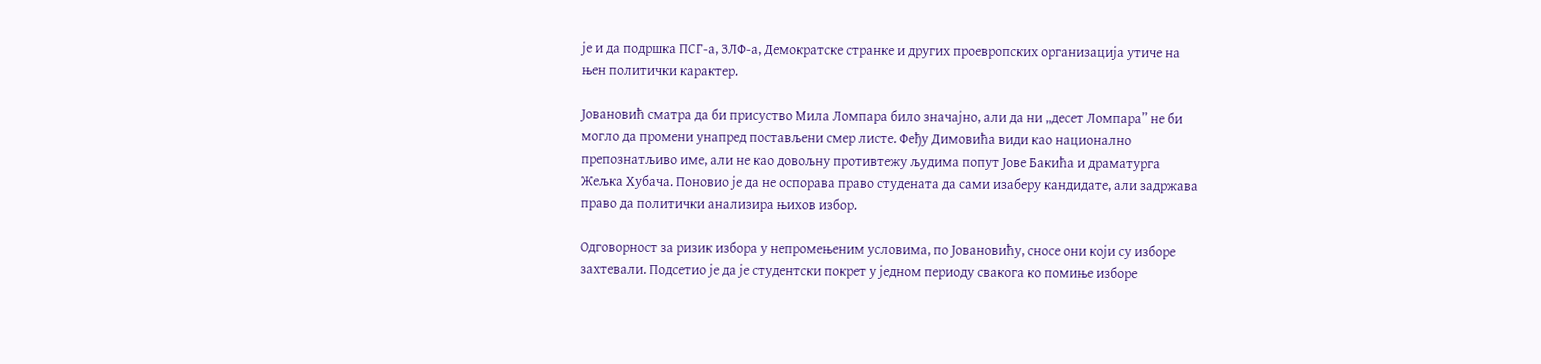је и да подршка ПСГ-а, ЗЛФ-а, Демократске странке и других проевропских организација утиче на њен политички карактер.

Јовановић сматра да би присуство Мила Ломпара било значајно, али да ни „десет Ломпара” не би могло да промени унапред постављени смер листе. Феђу Димовића види као национално препознатљиво име, али не као довољну противтежу људима попут Јове Бакића и драматурга Жељка Хубача. Поновио је да не оспорава право студената да сами изаберу кандидате, али задржава право да политички анализира њихов избор.

Одговорност за ризик избора у непромењеним условима, по Јовановићу, сносе они који су изборе захтевали. Подсетио је да је студентски покрет у једном периоду свакога ко помиње изборе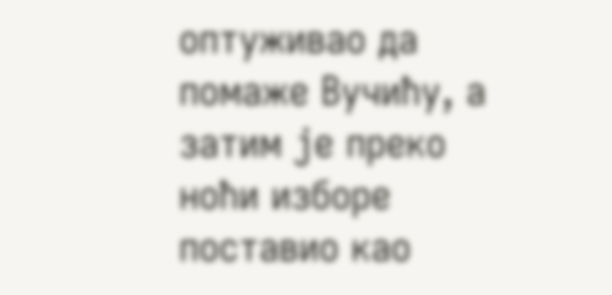оптуживао да помаже Вучићу, а затим је преко ноћи изборе поставио као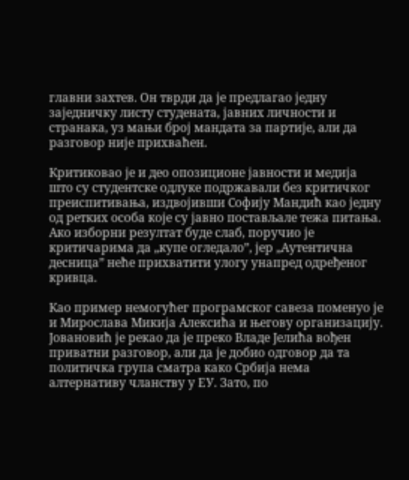главни захтев. Он тврди да је предлагао једну заједничку листу студената, јавних личности и странака, уз мањи број мандата за партије, али да разговор није прихваћен.

Критиковао је и део опозиционе јавности и медија што су студентске одлуке подржавали без критичког преиспитивања, издвојивши Софију Мандић као једну од ретких особа које су јавно постављале тежа питања. Ако изборни резултат буде слаб, поручио је критичарима да „купе огледало”, јер „Аутентична десница” неће прихватити улогу унапред одређеног кривца.

Као пример немогућег програмског савеза поменуо је и Мирослава Микија Алексића и његову организацију. Јовановић је рекао да је преко Владе Јелића вођен приватни разговор, али да је добио одговор да та политичка група сматра како Србија нема алтернативу чланству у ЕУ. Зато, по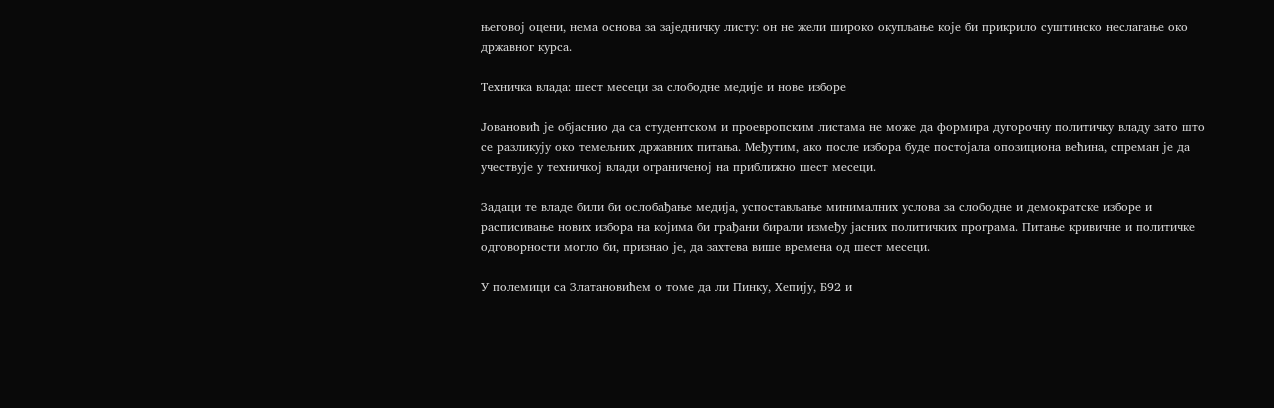његовој оцени, нема основа за заједничку листу: он не жели широко окупљање које би прикрило суштинско неслагање око државног курса.

Техничка влада: шест месеци за слободне медије и нове изборе

Јовановић је објаснио да са студентском и проевропским листама не може да формира дугорочну политичку владу зато што се разликују око темељних државних питања. Међутим, ако после избора буде постојала опозициона већина, спреман је да учествује у техничкој влади ограниченој на приближно шест месеци.

Задаци те владе били би ослобађање медија, успостављање минималних услова за слободне и демократске изборе и расписивање нових избора на којима би грађани бирали између јасних политичких програма. Питање кривичне и политичке одговорности могло би, признао је, да захтева више времена од шест месеци.

У полемици са Златановићем о томе да ли Пинку, Хепију, Б92 и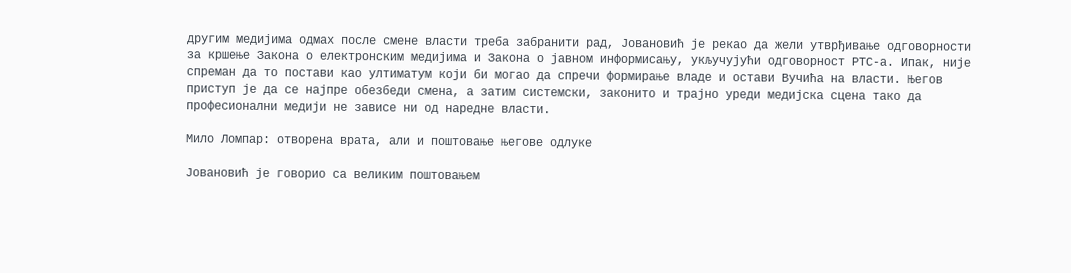другим медијима одмах после смене власти треба забранити рад, Јовановић је рекао да жели утврђивање одговорности за кршење Закона о електронским медијима и Закона о јавном информисању, укључујући одговорност РТС-а. Ипак, није спреман да то постави као ултиматум који би могао да спречи формирање владе и остави Вучића на власти. Његов приступ је да се најпре обезбеди смена, а затим системски, законито и трајно уреди медијска сцена тако да професионални медији не зависе ни од наредне власти.

Мило Ломпар: отворена врата, али и поштовање његове одлуке

Јовановић је говорио са великим поштовањем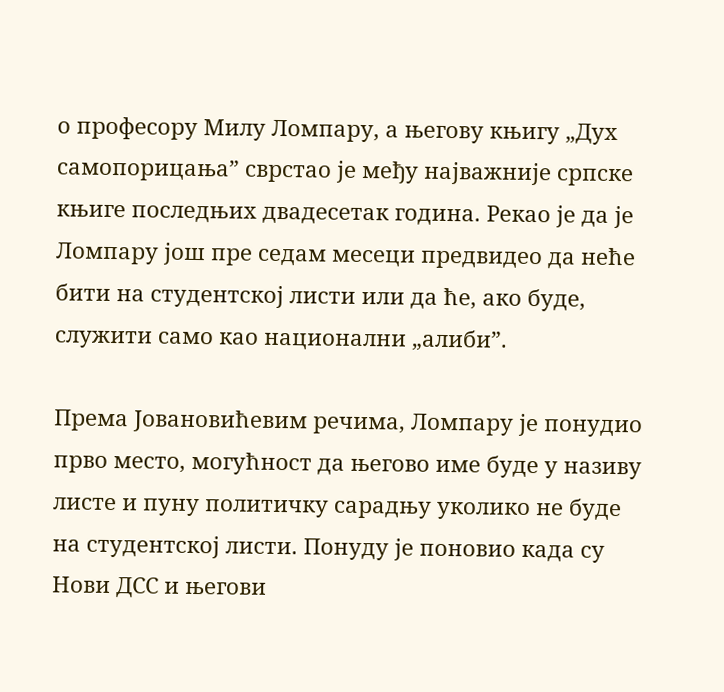о професору Милу Ломпару, а његову књигу „Дух самопорицања” сврстао је међу најважније српске књиге последњих двадесетак година. Рекао је да је Ломпару још пре седам месеци предвидео да неће бити на студентској листи или да ће, ако буде, служити само као национални „алиби”.

Према Јовановићевим речима, Ломпару је понудио прво место, могућност да његово име буде у називу листе и пуну политичку сарадњу уколико не буде на студентској листи. Понуду је поновио када су Нови ДСС и његови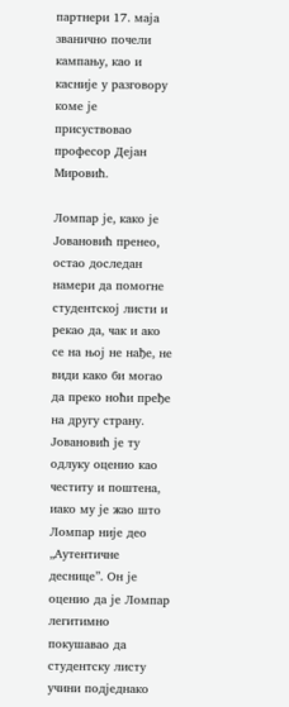партнери 17. маја званично почели кампању, као и касније у разговору коме је присуствовао професор Дејан Мировић.

Ломпар је, како је Јовановић пренео, остао доследан намери да помогне студентској листи и рекао да, чак и ако се на њој не нађе, не види како би могао да преко ноћи пређе на другу страну. Јовановић је ту одлуку оценио као честиту и поштена, иако му је жао што Ломпар није део „Аутентичне деснице”. Он је оценио да је Ломпар легитимно покушавао да студентску листу учини подједнако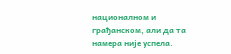националном и грађанском, али да та намера није успела.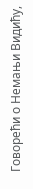Говорећи о Немањи Видићу,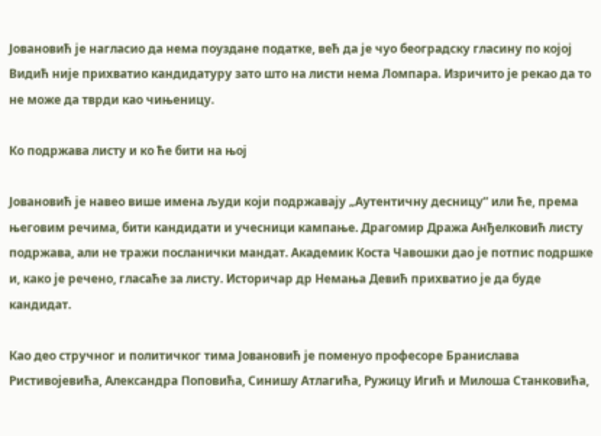Јовановић је нагласио да нема поуздане податке, већ да је чуо београдску гласину по којој Видић није прихватио кандидатуру зато што на листи нема Ломпара. Изричито је рекао да то не може да тврди као чињеницу.

Ко подржава листу и ко ће бити на њој

Јовановић је навео више имена људи који подржавају „Аутентичну десницу” или ће, према његовим речима, бити кандидати и учесници кампање. Драгомир Дража Анђелковић листу подржава, али не тражи посланички мандат. Академик Коста Чавошки дао је потпис подршке и, како је речено, гласаће за листу. Историчар др Немања Девић прихватио је да буде кандидат.

Као део стручног и политичког тима Јовановић је поменуо професоре Бранислава Ристивојевића, Александра Поповића, Синишу Атлагића, Ружицу Игић и Милоша Станковића,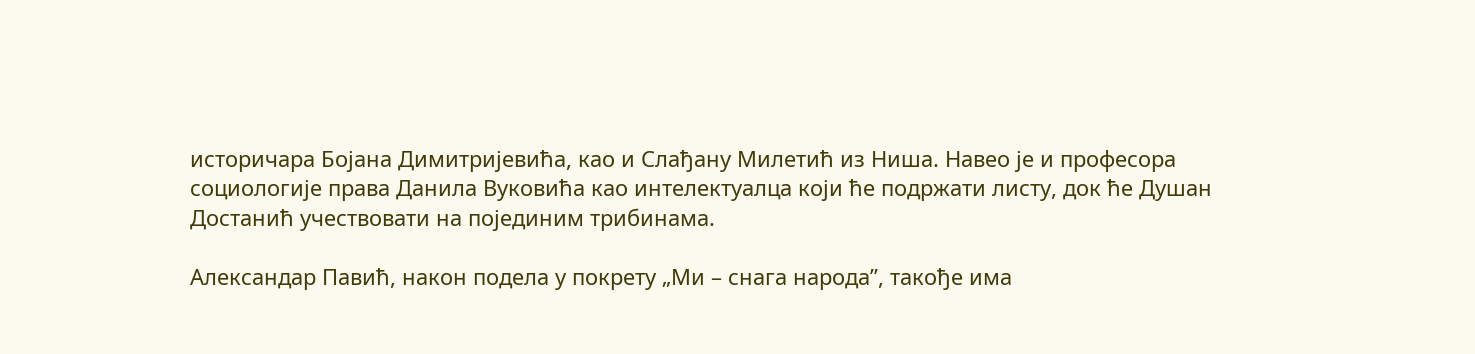историчара Бојана Димитријевића, као и Слађану Милетић из Ниша. Навео је и професора социологије права Данила Вуковића као интелектуалца који ће подржати листу, док ће Душан Достанић учествовати на појединим трибинама.

Александар Павић, након подела у покрету „Ми – снага народа”, такође има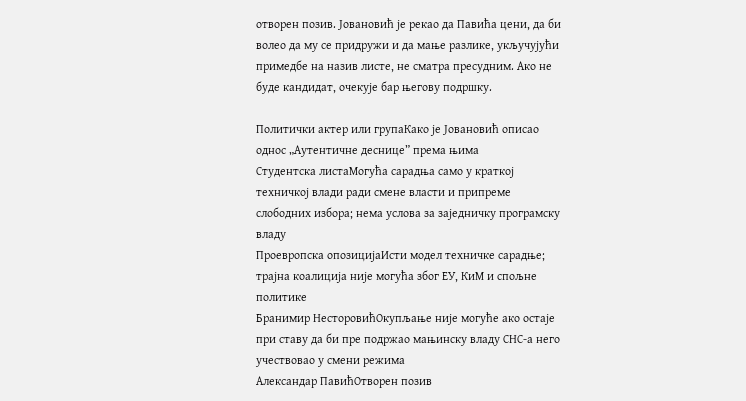отворен позив. Јовановић је рекао да Павића цени, да би волео да му се придружи и да мање разлике, укључујући примедбе на назив листе, не сматра пресудним. Ако не буде кандидат, очекује бар његову подршку.

Политички актер или групаКако је Јовановић описао однос „Аутентичне деснице” према њима
Студентска листаМогућа сарадња само у краткој техничкој влади ради смене власти и припреме слободних избора; нема услова за заједничку програмску владу
Проевропска опозицијаИсти модел техничке сарадње; трајна коалиција није могућа због ЕУ, КиМ и спољне политике
Бранимир НесторовићОкупљање није могуће ако остаје при ставу да би пре подржао мањинску владу СНС-а него учествовао у смени режима
Александар ПавићОтворен позив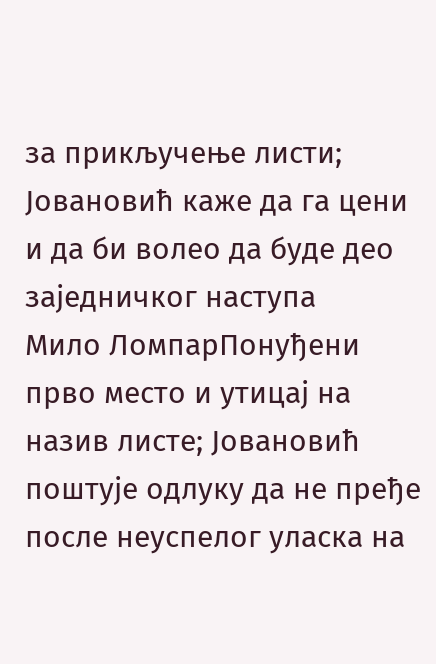за прикључење листи; Јовановић каже да га цени и да би волео да буде део заједничког наступа
Мило ЛомпарПонуђени прво место и утицај на назив листе; Јовановић поштује одлуку да не пређе после неуспелог уласка на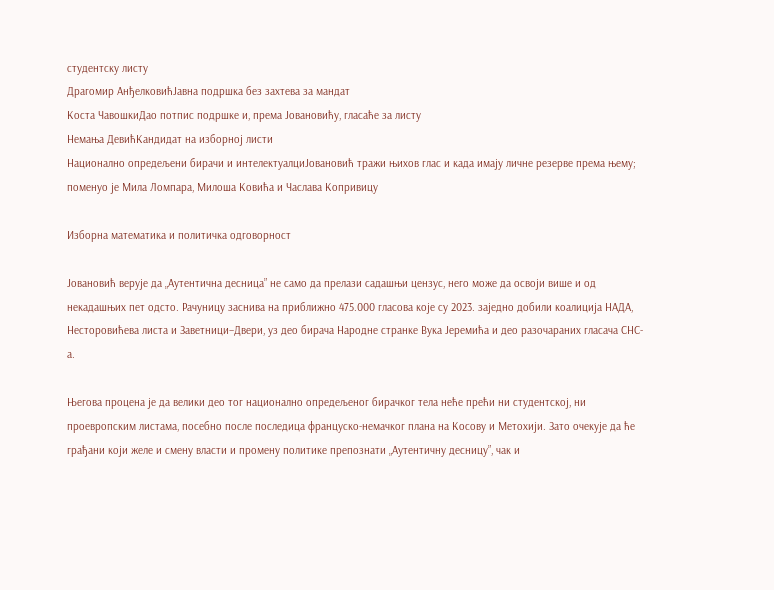студентску листу
Драгомир АнђелковићЈавна подршка без захтева за мандат
Коста ЧавошкиДао потпис подршке и, према Јовановићу, гласаће за листу
Немања ДевићКандидат на изборној листи
Национално опредељени бирачи и интелектуалциЈовановић тражи њихов глас и када имају личне резерве према њему; поменуо је Мила Ломпара, Милоша Ковића и Часлава Копривицу

Изборна математика и политичка одговорност

Јовановић верује да „Аутентична десница” не само да прелази садашњи цензус, него може да освоји више и од некадашњих пет одсто. Рачуницу заснива на приближно 475.000 гласова које су 2023. заједно добили коалиција НАДА, Несторовићева листа и Заветници–Двери, уз део бирача Народне странке Вука Јеремића и део разочараних гласача СНС-а.

Његова процена је да велики део тог национално опредељеног бирачког тела неће прећи ни студентској, ни проевропским листама, посебно после последица француско-немачког плана на Косову и Метохији. Зато очекује да ће грађани који желе и смену власти и промену политике препознати „Аутентичну десницу”, чак и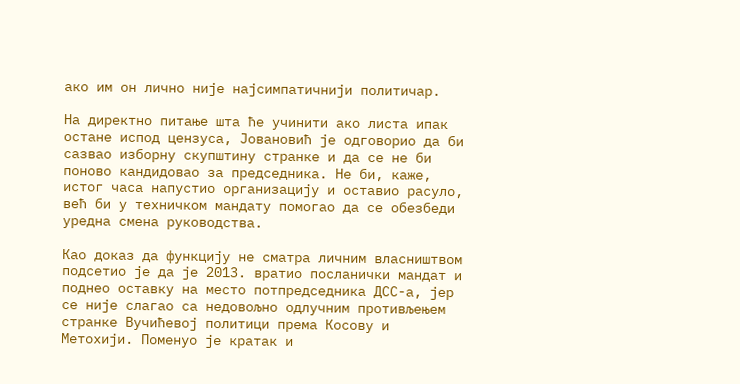ако им он лично није најсимпатичнији политичар.

На директно питање шта ће учинити ако листа ипак остане испод цензуса, Јовановић је одговорио да би сазвао изборну скупштину странке и да се не би поново кандидовао за председника. Не би, каже, истог часа напустио организацију и оставио расуло, већ би у техничком мандату помогао да се обезбеди уредна смена руководства.

Као доказ да функцију не сматра личним власништвом подсетио је да је 2013. вратио посланички мандат и поднео оставку на место потпредседника ДСС-а, јер се није слагао са недовољно одлучним противљењем странке Вучићевој политици према Косову и Метохији. Поменуо је кратак и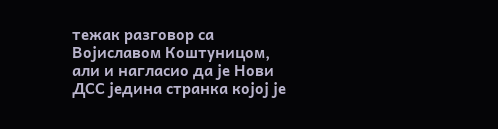тежак разговор са Војиславом Коштуницом, али и нагласио да је Нови ДСС једина странка којој је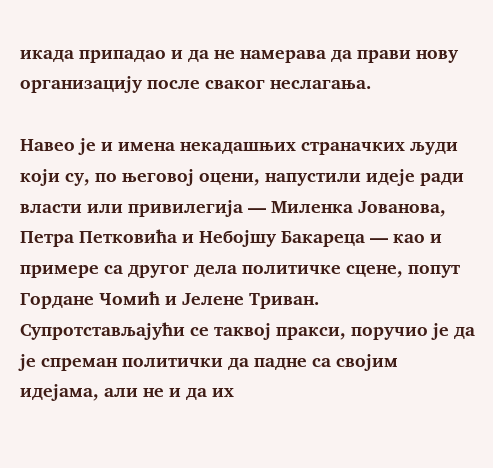икада припадао и да не намерава да прави нову организацију после сваког неслагања.

Навео је и имена некадашњих страначких људи који су, по његовој оцени, напустили идеје ради власти или привилегија — Миленка Јованова, Петра Петковића и Небојшу Бакареца — као и примере са другог дела политичке сцене, попут Гордане Чомић и Јелене Триван. Супротстављајући се таквој пракси, поручио је да је спреман политички да падне са својим идејама, али не и да их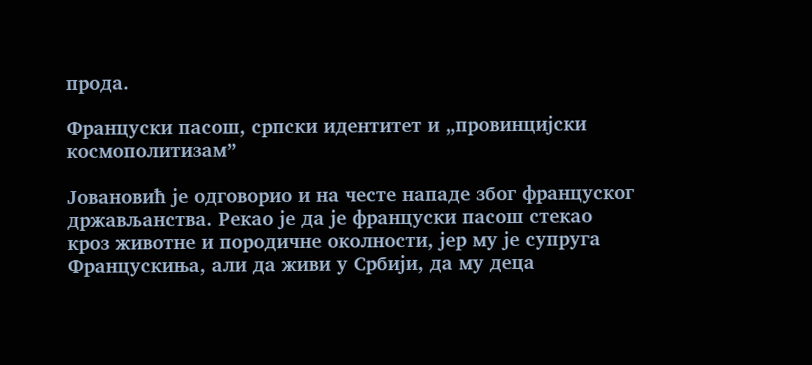прода.

Француски пасош, српски идентитет и „провинцијски космополитизам”

Јовановић је одговорио и на честе нападе због француског држављанства. Рекао је да је француски пасош стекао кроз животне и породичне околности, јер му је супруга Францускиња, али да живи у Србији, да му деца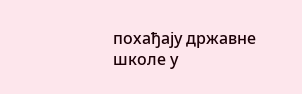похађају државне школе у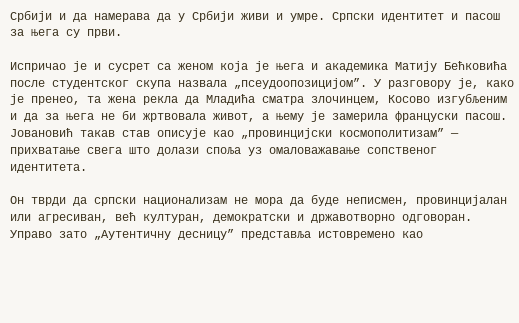Србији и да намерава да у Србији живи и умре. Српски идентитет и пасош за њега су први.

Испричао је и сусрет са женом која је њега и академика Матију Бећковића после студентског скупа назвала „псеудоопозицијом”. У разговору је, како је пренео, та жена рекла да Младића сматра злочинцем, Косово изгубљеним и да за њега не би жртвовала живот, а њему је замерила француски пасош. Јовановић такав став описује као „провинцијски космополитизам” — прихватање свега што долази споља уз омаловажавање сопственог идентитета.

Он тврди да српски национализам не мора да буде неписмен, провинцијалан или агресиван, већ културан, демократски и државотворно одговоран. Управо зато „Аутентичну десницу” представља истовремено као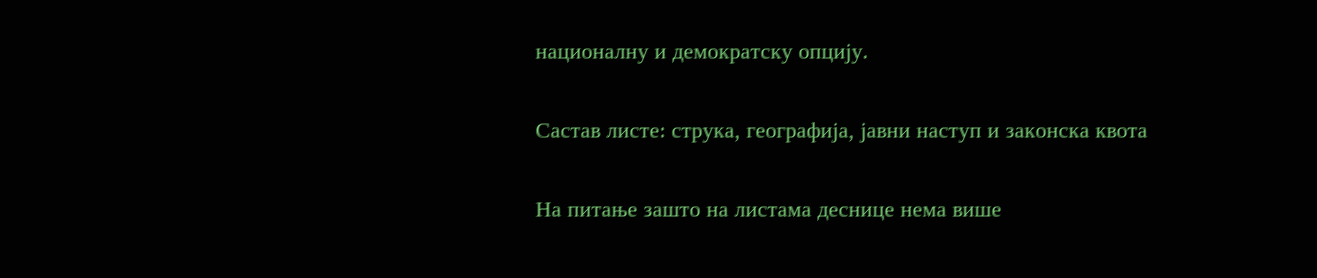националну и демократску опцију.

Састав листе: струка, географија, јавни наступ и законска квота

На питање зашто на листама деснице нема више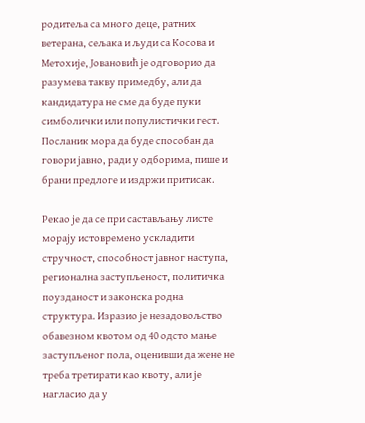родитеља са много деце, ратних ветерана, сељака и људи са Косова и Метохије, Јовановић је одговорио да разумева такву примедбу, али да кандидатура не сме да буде пуки симболички или популистички гест. Посланик мора да буде способан да говори јавно, ради у одборима, пише и брани предлоге и издржи притисак.

Рекао је да се при састављању листе морају истовремено ускладити стручност, способност јавног наступа, регионална заступљеност, политичка поузданост и законска родна структура. Изразио је незадовољство обавезном квотом од 40 одсто мање заступљеног пола, оценивши да жене не треба третирати као квоту, али је нагласио да у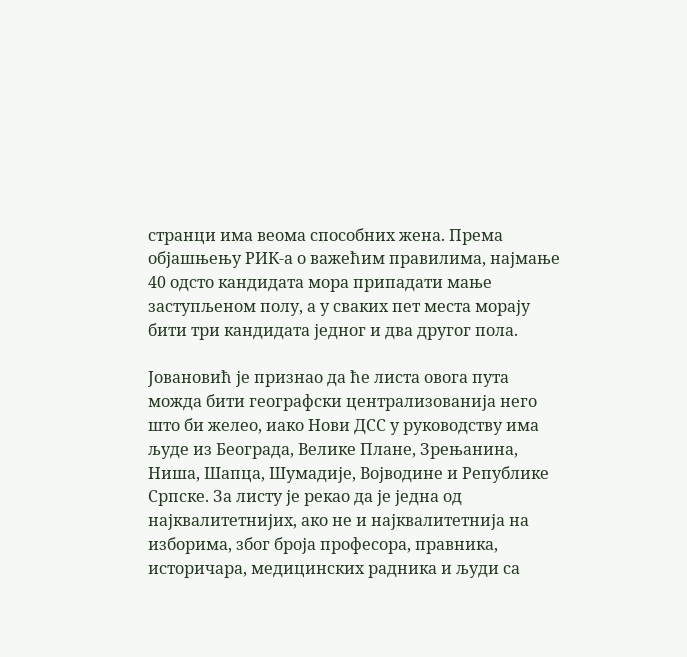странци има веома способних жена. Према објашњењу РИК-а о важећим правилима, најмање 40 одсто кандидата мора припадати мање заступљеном полу, а у сваких пет места морају бити три кандидата једног и два другог пола.

Јовановић је признао да ће листа овога пута можда бити географски централизованија него што би желео, иако Нови ДСС у руководству има људе из Београда, Велике Плане, Зрењанина, Ниша, Шапца, Шумадије, Војводине и Републике Српске. За листу је рекао да је једна од најквалитетнијих, ако не и најквалитетнија на изборима, због броја професора, правника, историчара, медицинских радника и људи са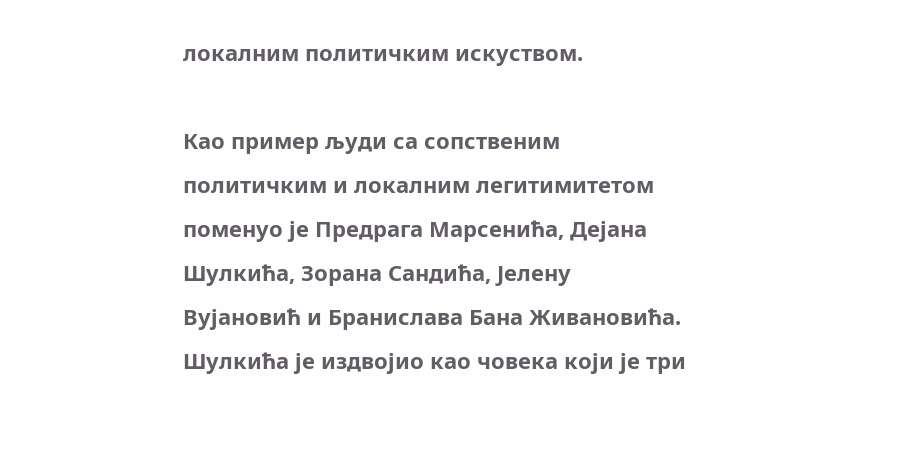локалним политичким искуством.

Као пример људи са сопственим политичким и локалним легитимитетом поменуо је Предрага Марсенића, Дејана Шулкића, Зорана Сандића, Јелену Вујановић и Бранислава Бана Живановића. Шулкића је издвојио као човека који је три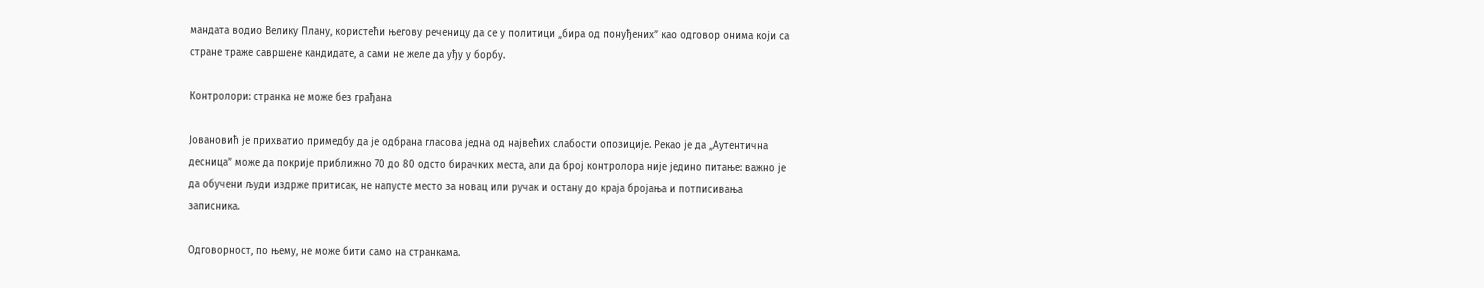мандата водио Велику Плану, користећи његову реченицу да се у политици „бира од понуђених” као одговор онима који са стране траже савршене кандидате, а сами не желе да уђу у борбу.

Контролори: странка не може без грађана

Јовановић је прихватио примедбу да је одбрана гласова једна од највећих слабости опозиције. Рекао је да „Аутентична десница” може да покрије приближно 70 до 80 одсто бирачких места, али да број контролора није једино питање: важно је да обучени људи издрже притисак, не напусте место за новац или ручак и остану до краја бројања и потписивања записника.

Одговорност, по њему, не може бити само на странкама.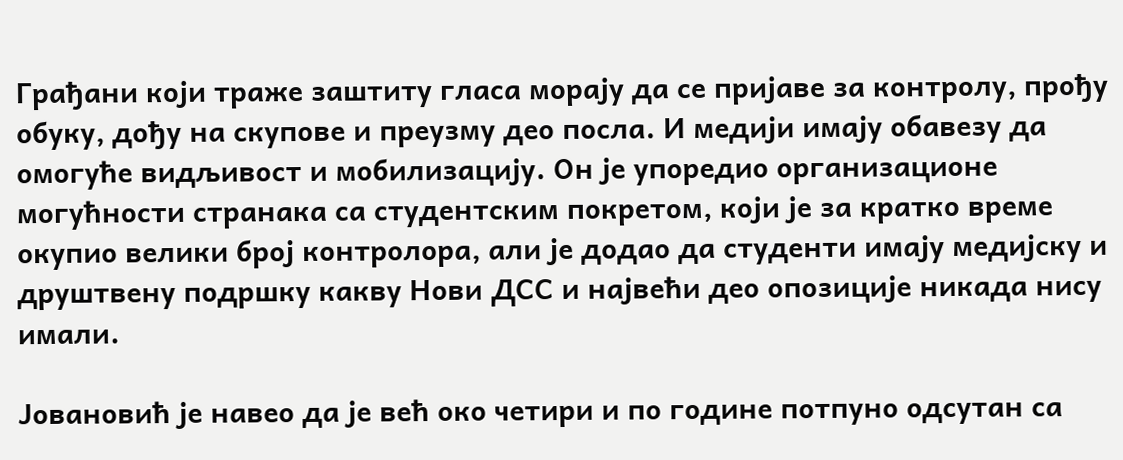Грађани који траже заштиту гласа морају да се пријаве за контролу, прођу обуку, дођу на скупове и преузму део посла. И медији имају обавезу да омогуће видљивост и мобилизацију. Он је упоредио организационе могућности странака са студентским покретом, који је за кратко време окупио велики број контролора, али је додао да студенти имају медијску и друштвену подршку какву Нови ДСС и највећи део опозиције никада нису имали.

Јовановић је навео да је већ око четири и по године потпуно одсутан са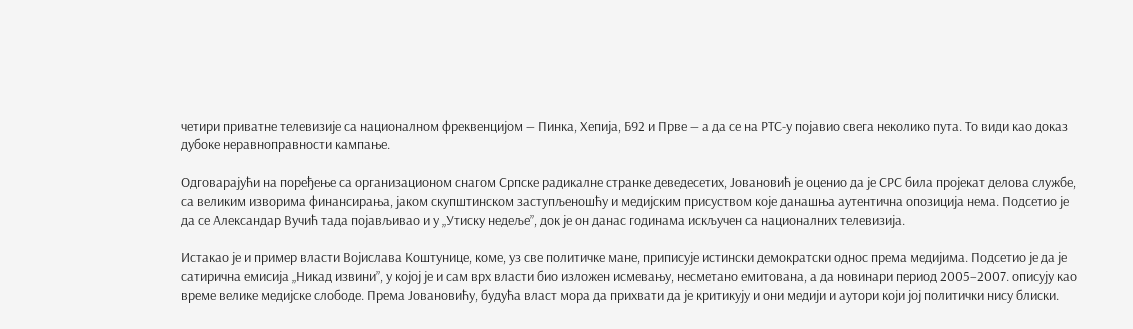четири приватне телевизије са националном фреквенцијом — Пинка, Хепија, Б92 и Прве — а да се на РТС-у појавио свега неколико пута. То види као доказ дубоке неравноправности кампање.

Одговарајући на поређење са организационом снагом Српске радикалне странке деведесетих, Јовановић је оценио да је СРС била пројекат делова службе, са великим изворима финансирања, јаком скупштинском заступљеношћу и медијским присуством које данашња аутентична опозиција нема. Подсетио је да се Александар Вучић тада појављивао и у „Утиску недеље”, док је он данас годинама искључен са националних телевизија.

Истакао је и пример власти Војислава Коштунице, коме, уз све политичке мане, приписује истински демократски однос према медијима. Подсетио је да је сатирична емисија „Никад извини”, у којој је и сам врх власти био изложен исмевању, несметано емитована, а да новинари период 2005–2007. описују као време велике медијске слободе. Према Јовановићу, будућа власт мора да прихвати да је критикују и они медији и аутори који јој политички нису блиски.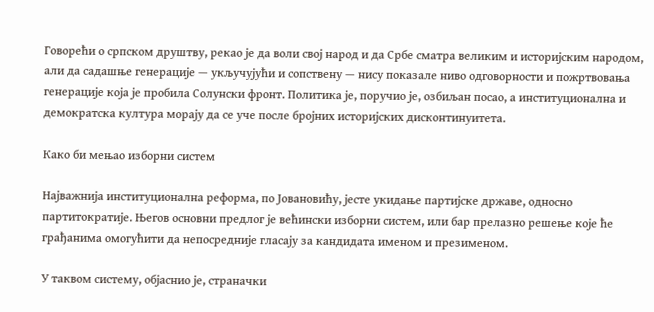Говорећи о српском друштву, рекао је да воли свој народ и да Србе сматра великим и историјским народом, али да садашње генерације — укључујући и сопствену — нису показале ниво одговорности и пожртвовања генерације која је пробила Солунски фронт. Политика је, поручио је, озбиљан посао, а институционална и демократска култура морају да се уче после бројних историјских дисконтинуитета.

Како би мењао изборни систем

Најважнија институционална реформа, по Јовановићу, јесте укидање партијске државе, односно партитократије. Његов основни предлог је већински изборни систем, или бар прелазно решење које ће грађанима омогућити да непосредније гласају за кандидата именом и презименом.

У таквом систему, објаснио је, страначки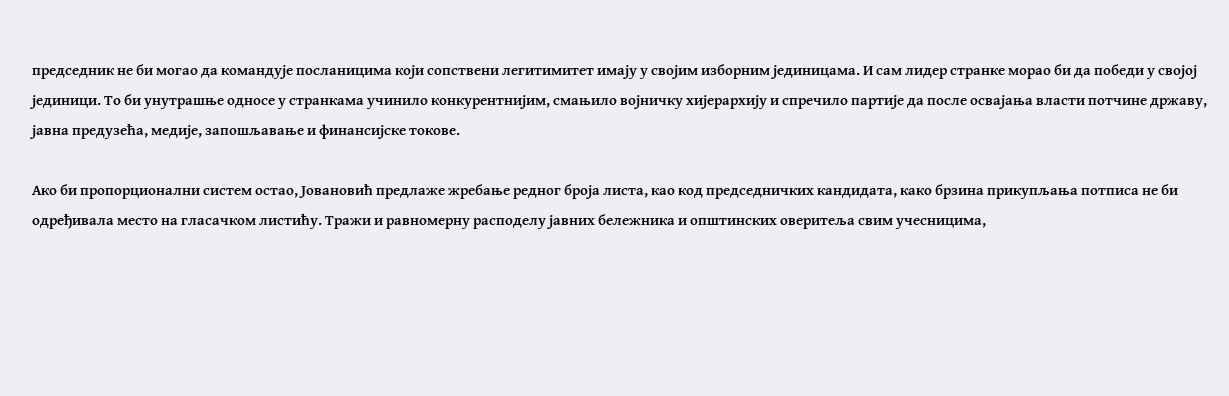председник не би могао да командује посланицима који сопствени легитимитет имају у својим изборним јединицама. И сам лидер странке морао би да победи у својој јединици. То би унутрашње односе у странкама учинило конкурентнијим, смањило војничку хијерархију и спречило партије да после освајања власти потчине државу, јавна предузећа, медије, запошљавање и финансијске токове.

Ако би пропорционални систем остао, Јовановић предлаже жребање редног броја листа, као код председничких кандидата, како брзина прикупљања потписа не би одређивала место на гласачком листићу. Тражи и равномерну расподелу јавних бележника и општинских оверитеља свим учесницима,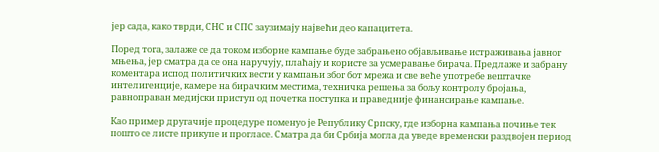јер сада, како тврди, СНС и СПС заузимају највећи део капацитета.

Поред тога, залаже се да током изборне кампање буде забрањено објављивање истраживања јавног мњења, јер сматра да се она наручују, плаћају и користе за усмеравање бирача. Предлаже и забрану коментара испод политичких вести у кампањи због бот мрежа и све веће употребе вештачке интелигенције, камере на бирачким местима, техничка решења за бољу контролу бројања, равноправан медијски приступ од почетка поступка и праведније финансирање кампање.

Као пример другачије процедуре поменуо је Републику Српску, где изборна кампања почиње тек пошто се листе прикупе и прогласе. Сматра да би Србија могла да уведе временски раздвојен период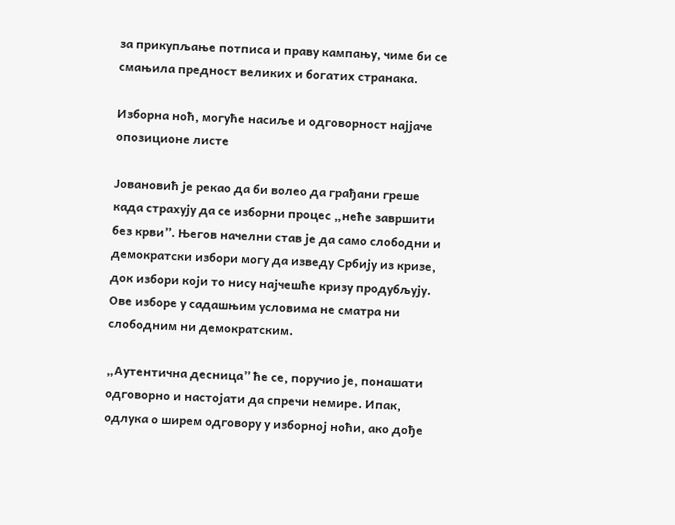за прикупљање потписа и праву кампању, чиме би се смањила предност великих и богатих странака.

Изборна ноћ, могуће насиље и одговорност најјаче опозиционе листе

Јовановић је рекао да би волео да грађани греше када страхују да се изборни процес „неће завршити без крви”. Његов начелни став је да само слободни и демократски избори могу да изведу Србију из кризе, док избори који то нису најчешће кризу продубљују. Ове изборе у садашњим условима не сматра ни слободним ни демократским.

„Аутентична десница” ће се, поручио је, понашати одговорно и настојати да спречи немире. Ипак, одлука о ширем одговору у изборној ноћи, ако дође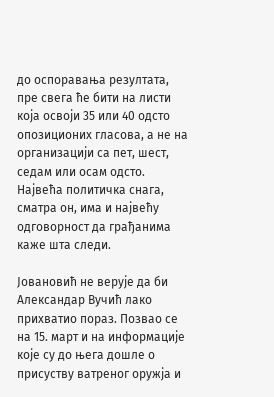до оспоравања резултата, пре свега ће бити на листи која освоји 35 или 40 одсто опозиционих гласова, а не на организацији са пет, шест, седам или осам одсто. Највећа политичка снага, сматра он, има и највећу одговорност да грађанима каже шта следи.

Јовановић не верује да би Александар Вучић лако прихватио пораз. Позвао се на 15. март и на информације које су до њега дошле о присуству ватреног оружја и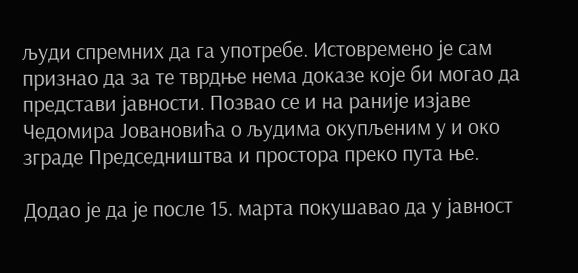људи спремних да га употребе. Истовремено је сам признао да за те тврдње нема доказе које би могао да представи јавности. Позвао се и на раније изјаве Чедомира Јовановића о људима окупљеним у и око зграде Председништва и простора преко пута ње.

Додао је да је после 15. марта покушавао да у јавност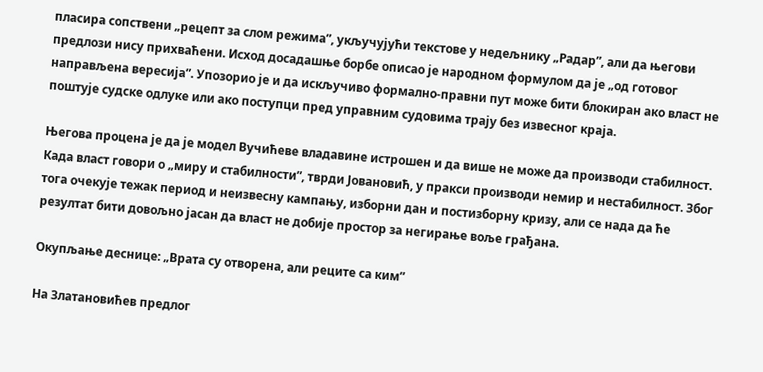пласира сопствени „рецепт за слом режима”, укључујући текстове у недељнику „Радар”, али да његови предлози нису прихваћени. Исход досадашње борбе описао је народном формулом да је „од готовог направљена вересија”. Упозорио је и да искључиво формално-правни пут може бити блокиран ако власт не поштује судске одлуке или ако поступци пред управним судовима трају без извесног краја.

Његова процена је да је модел Вучићеве владавине истрошен и да више не може да производи стабилност. Када власт говори о „миру и стабилности”, тврди Јовановић, у пракси производи немир и нестабилност. Због тога очекује тежак период и неизвесну кампању, изборни дан и постизборну кризу, али се нада да ће резултат бити довољно јасан да власт не добије простор за негирање воље грађана.

Окупљање деснице: „Врата су отворена, али реците са ким”

На Златановићев предлог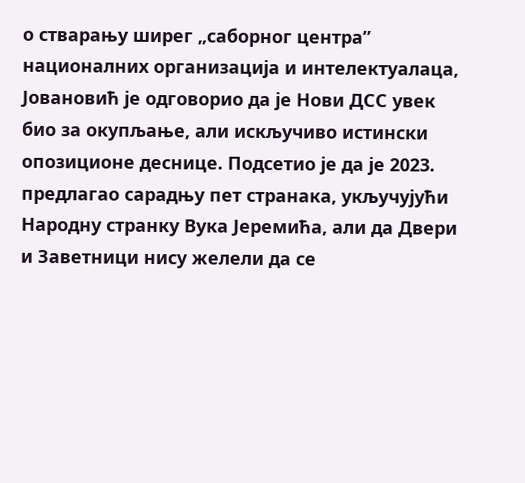о стварању ширег „саборног центра” националних организација и интелектуалаца, Јовановић је одговорио да је Нови ДСС увек био за окупљање, али искључиво истински опозиционе деснице. Подсетио је да је 2023. предлагао сарадњу пет странака, укључујући Народну странку Вука Јеремића, али да Двери и Заветници нису желели да се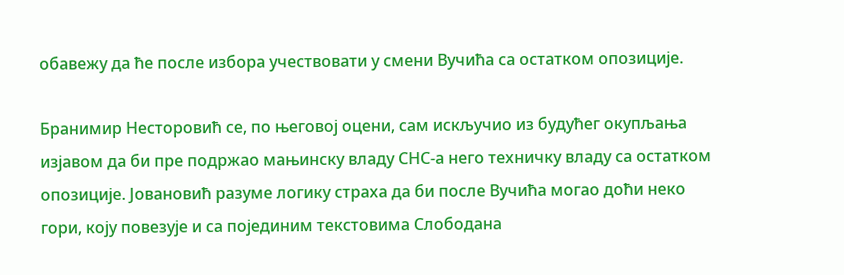обавежу да ће после избора учествовати у смени Вучића са остатком опозиције.

Бранимир Несторовић се, по његовој оцени, сам искључио из будућег окупљања изјавом да би пре подржао мањинску владу СНС-а него техничку владу са остатком опозиције. Јовановић разуме логику страха да би после Вучића могао доћи неко гори, коју повезује и са појединим текстовима Слободана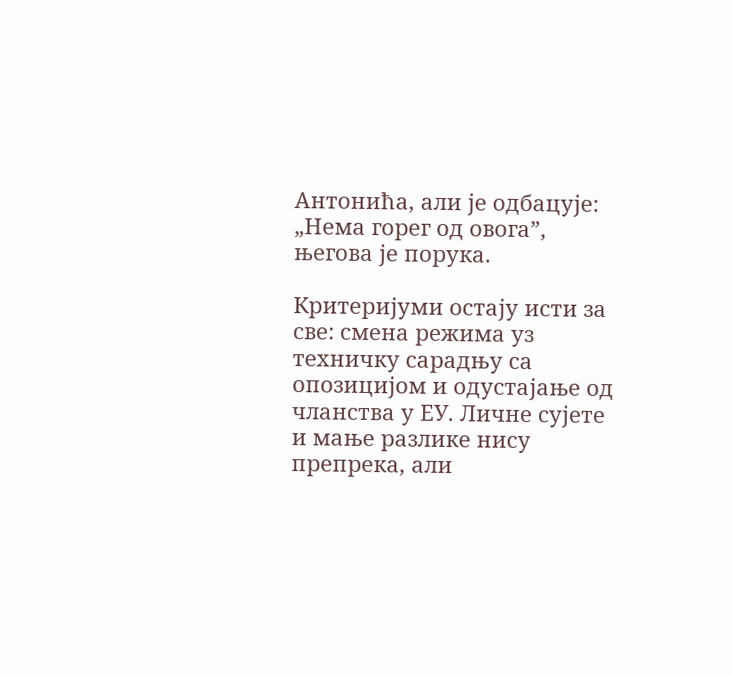Антонића, али је одбацује: „Нема горег од овога”, његова је порука.

Критеријуми остају исти за све: смена режима уз техничку сарадњу са опозицијом и одустајање од чланства у ЕУ. Личне сујете и мање разлике нису препрека, али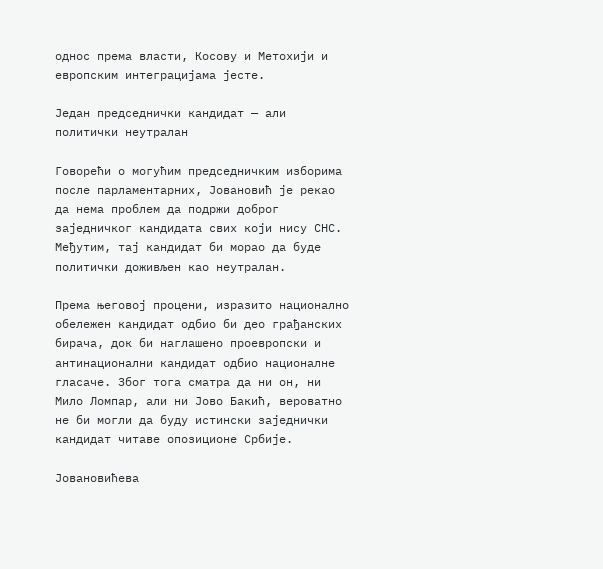однос према власти, Косову и Метохији и европским интеграцијама јесте.

Један председнички кандидат — али политички неутралан

Говорећи о могућим председничким изборима после парламентарних, Јовановић је рекао да нема проблем да подржи доброг заједничког кандидата свих који нису СНС. Међутим, тај кандидат би морао да буде политички доживљен као неутралан.

Према његовој процени, изразито национално обележен кандидат одбио би део грађанских бирача, док би наглашено проевропски и антинационални кандидат одбио националне гласаче. Због тога сматра да ни он, ни Мило Ломпар, али ни Јово Бакић, вероватно не би могли да буду истински заједнички кандидат читаве опозиционе Србије.

Јовановићева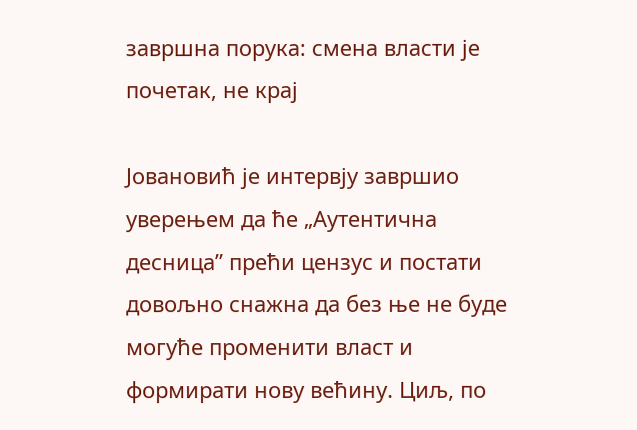завршна порука: смена власти је почетак, не крај

Јовановић је интервју завршио уверењем да ће „Аутентична десница” прећи цензус и постати довољно снажна да без ње не буде могуће променити власт и формирати нову већину. Циљ, по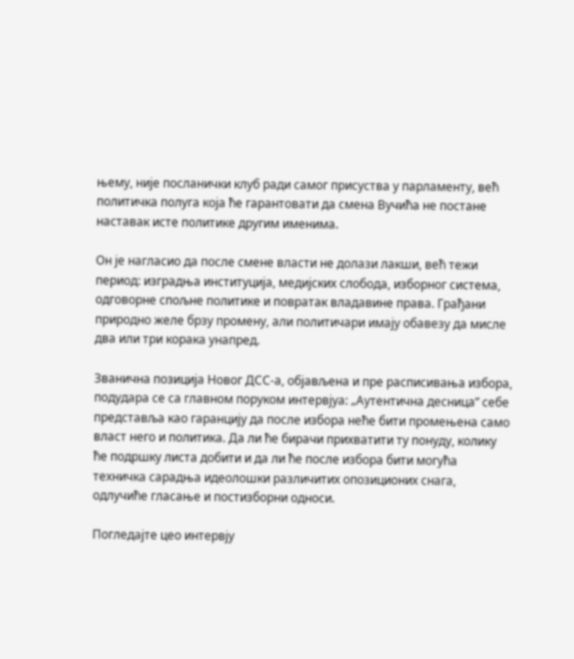њему, није посланички клуб ради самог присуства у парламенту, већ политичка полуга која ће гарантовати да смена Вучића не постане наставак исте политике другим именима.

Он је нагласио да после смене власти не долази лакши, већ тежи период: изградња институција, медијских слобода, изборног система, одговорне спољне политике и повратак владавине права. Грађани природно желе брзу промену, али политичари имају обавезу да мисле два или три корака унапред.

Званична позиција Новог ДСС-а, објављена и пре расписивања избора, подудара се са главном поруком интервјуа: „Аутентична десница” себе представља као гаранцију да после избора неће бити промењена само власт него и политика. Да ли ће бирачи прихватити ту понуду, колику ће подршку листа добити и да ли ће после избора бити могућа техничка сарадња идеолошки различитих опозиционих снага, одлучиће гласање и постизборни односи.

Погледајте цео интервју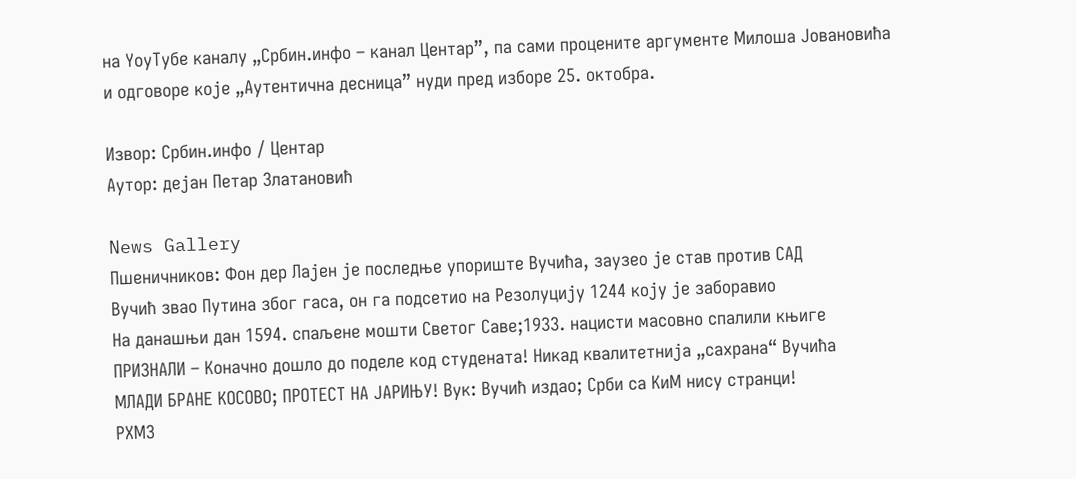на YоуТубе каналу „Србин.инфо – канал Центар”, па сами процените аргументе Милоша Јовановића и одговоре које „Аутентична десница” нуди пред изборе 25. октобра.

Извор: Србин.инфо / Центар
Аутор: дејан Петар Златановић

News Gallery
Пшеничников: Фон дер Лајен је последње упориште Вучића, заузео је став против САД
Вучић звао Путина због гаса, он га подсетио на Резолуцију 1244 коју је заборавио
На данашњи дан 1594. спаљене мошти Светог Саве;1933. нацисти масовно спалили књиге
ПРИЗНАЛИ – Коначно дошло до поделе код студената! Никад квалитетнија „сахрана“ Вучића
МЛАДИ БРАНЕ КОСОВО; ПРОТЕСТ НА ЈАРИЊУ! Вук: Вучић издао; Срби са КиМ нису странци!
РХМЗ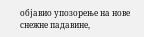објавио упозорење на нове снежне падавине,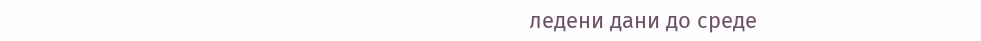ледени дани до среде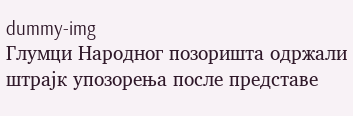dummy-img
Глумци Народног позоришта одржали штрајк упозорења после представе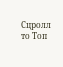Сцролл то Топ